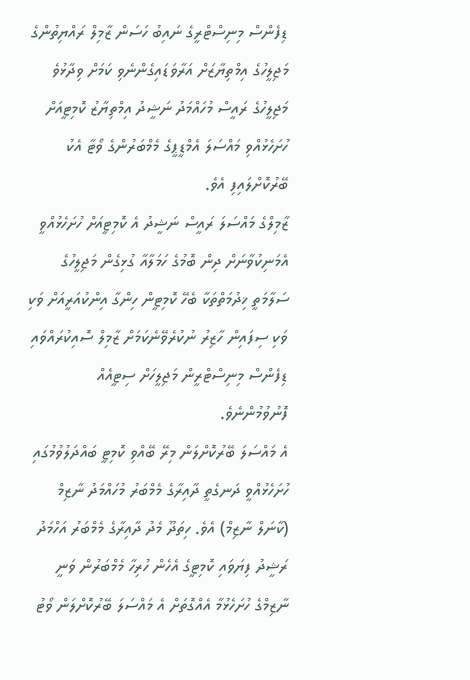ޑިފެންސް މިނިސްޓްރީގެ ނައިބު ހަސަން ޒާމިލް ރައްޔިތުންގެ މަޖިލީހުގެ އިމްތިޔާޒަށް އަރާވަޑައިގެންނެވި ކަމަށް ވިދާޅުވެ މަޖިލީހުގެ ރައީސް މުހައްމަދު ނަޝީދު އިމްތިޔާޒު ކޮމިޓީއަށް ހުށަހެޅުއްވި މައްސަލަ އެމްޑީޕީގެ މެމްބަރުންގެ ވޯޓާ އެކު ބޭރުކޮށްލައިފި އެވެ.
ޒާމިލްގެ މައްސަލަ ރައީސް ނަޝީދު އެ ކޮމިޓީއަށް ހުށަހެޅުއްވީ އެމަނިކުވާނަށް ދިން ބޮމުގެ ހަމަލާއާ ގުޅިގެން މަޖިލީހުގެ ސަލާމަތީ ޚިދުމަތްތަކާ ބެހޭ ކޮމިޓީން ހިންގާ އިންކުއަރީއަށް ވަކި ވަކި ސިފައިން ހާޒިރު ނުކުރެވޭނެކަމަށް ޒާމިލް ސޮއިކުރައްވައި ޑިފެންސް މިނިސްޓްރީން މަޖިލީހަށް ސިޓީއެއް ފޮނުވުމުންނެވެ.
އެ މައްސަލަ ބޭރުކޮށްލަން މިރޭ ބޭއްވި ކޮމިޓީ ބައްދަލުވުމުގައި ހުށަހެޅުއްވީ ދަނގެތީ ދާއިރާގެ މެމްބަރު މުހައްމަދު ނާޒިމް (ކާނަލް ނާޒިމް) އެވެ. ހިތަދޫ މެދު ދާއިރާގެ މެމްބަރު އަހްމަދު ރަޝީދު ފިޔަވައި ކޮމިޓީގެ އެހެން ހުރިހާ މެމްބަރުން ވަނީ ނާޒިމްގެ ހުށަހެޅުމާ އެއްގޮތަށް އެ މައްސަލަ ބޭރުކޮށްލަން ވޯޓު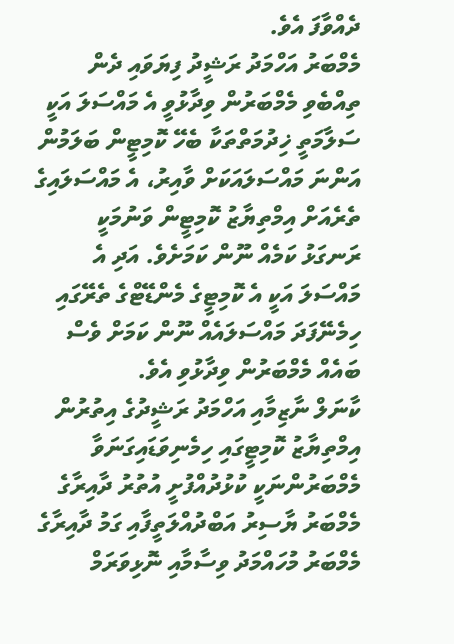ދެއްވާފަ އެވެ.
މެމްބަރު އަހްމަދު ރަޝީދު ފިޔަވައި ދެން ތިއްބެވި މެމްބަރުން ވިދާޅުވީ އެ މައްސަލަ އަކީ ސަލާމަތީ ޚިދުމަތްތަކާ ބެހޭ ކޮމިޓީން ބަލަމުން އަންނަ މައްސަލައަކަށް ވާއިރު، އެ މައްސަލައިގެ ތެރެއަށް އިމްތިޔާޒު ކޮމިޓީން ވަނުމަކީ ރަނގަޅު ކަމެއް ނޫން ކަމަށެވެ. އަދި އެ މައްސަލަ އަކީ އެ ކޮމިޓީގެ މެންޑޭޓްގެ ތެރޭގައި ހިމެނޭފަދަ މައްސަލައެއް ނޫން ކަމަށް ވެސް ބައެއް މެމްބަރުން ވިދާޅުވި އެވެ.
ކާނަލް ނާޒިމާއި އަހްމަދު ރަޝީދުގެ އިތުރުން އިމްތިޔާޒު ކޮމިޓީގައި ހިމެނިވަޑައިގަނަވާ މެމްބަރުންނަކީ ކުޅުދުއްފުށީ އުތުރު ދާއިރާގެ މެމްބަރު ޔާސިރު އަބްދުއްލަތީފާއި ގަމު ދާއިރާގެ މެމްބަރު މުހައްމަދު ވިސާމާއި ނޮޅިވަރަމް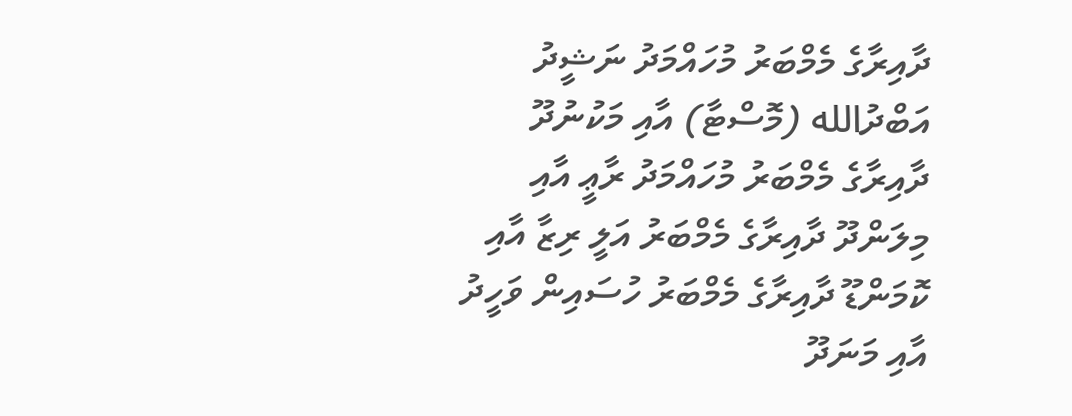ދާއިރާގެ މެމްބަރު މުހައްމަދު ނަޝީދު އަބްދުالله (މޮސްޓާ) އާއި މަކުނުދޫ ދާއިރާގެ މެމްބަރު މުހައްމަދު ރާޢީ އާއި މިލަންދޫ ދާއިރާގެ މެމްބަރު އަލީ ރިޒާ އާއި ކޮމަންޑޫ ދާއިރާގެ މެމްބަރު ހުސައިން ވަހީދު އާއި މަނަދޫ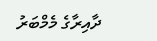ދާއިރާގެ މެމްބަރު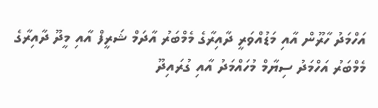އަހްމަދު ހާރޫން އާއި މަޑުއްވަރީ ދާއިރާގެ މެމްބަރު އާދަމް ޝަރީފް އާއި މީދޫ ދާއިރާގެ މެމްބަރު އަހްމަދު ސިޔާމް މުހައްމަދު އާއި ގުރައިދޫ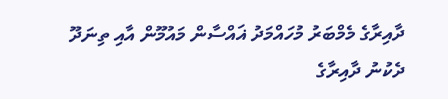ދާއިރާގެ މެމްބަރު މުހައްމަދު ޣައްސާން މައުމޫން އާއި ތިނަދޫ ދެކުނު ދާއިރާގެ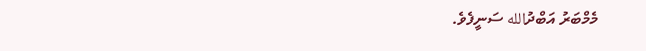މެމްބަރު އަބްދުالله ސަނީފެވެ.